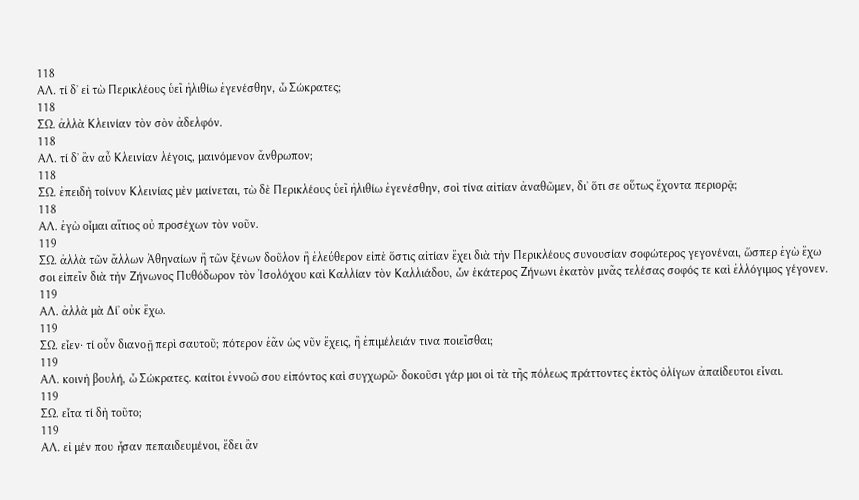118
ΑΛ. τί δʼ εἰ τὼ Περικλέους ὑεῖ ἠλιθίω ἐγενέσθην, ὦ Σώκρατες;
118
ΣΩ. ἀλλὰ Κλεινίαν τὸν σὸν ἀδελφόν.
118
ΑΛ. τί δʼ ἂν αὖ Κλεινίαν λέγοις, μαινόμενον ἄνθρωπον;
118
ΣΩ. ἐπειδὴ τοίνυν Κλεινίας μὲν μαίνεται, τὼ δὲ Περικλέους ὑεῖ ἠλιθίω ἐγενέσθην, σοὶ τίνα αἰτίαν ἀναθῶμεν, διʼ ὅτι σε οὕτως ἔχοντα περιορᾷ;
118
ΑΛ. ἐγὼ οἶμαι αἴτιος οὐ προσέχων τὸν νοῦν.
119
ΣΩ. ἀλλὰ τῶν ἄλλων Ἀθηναίων ἢ τῶν ξένων δοῦλον ἢ ἐλεύθερον εἰπὲ ὅστις αἰτίαν ἔχει διὰ τὴν Περικλέους συνουσίαν σοφώτερος γεγονέναι, ὥσπερ ἐγὼ ἔχω σοι εἰπεῖν διὰ τὴν Ζήνωνος Πυθόδωρον τὸν Ἰσολόχου καὶ Καλλίαν τὸν Καλλιάδου, ὧν ἑκάτερος Ζήνωνι ἑκατὸν μνᾶς τελέσας σοφός τε καὶ ἐλλόγιμος γέγονεν.
119
ΑΛ. ἀλλὰ μὰ Δίʼ οὐκ ἔχω.
119
ΣΩ. εἶεν· τί οὖν διανοῇ περὶ σαυτοῦ; πότερον ἐᾶν ὡς νῦν ἔχεις, ἢ ἐπιμέλειάν τινα ποιεῖσθαι;
119
ΑΛ. κοινὴ βουλή, ὦ Σώκρατες. καίτοι ἐννοῶ σου εἰπόντος καὶ συγχωρῶ· δοκοῦσι γάρ μοι οἱ τὰ τῆς πόλεως πράττοντες ἐκτὸς ὀλίγων ἀπαίδευτοι εἶναι.
119
ΣΩ. εἶτα τί δὴ τοῦτο;
119
ΑΛ. εἰ μέν που ἦσαν πεπαιδευμένοι, ἔδει ἂν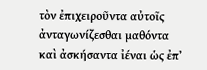τὸν ἐπιχειροῦντα αὐτοῖς ἀνταγωνίζεσθαι μαθόντα καὶ ἀσκήσαντα ἰέναι ὡς ἐπʼ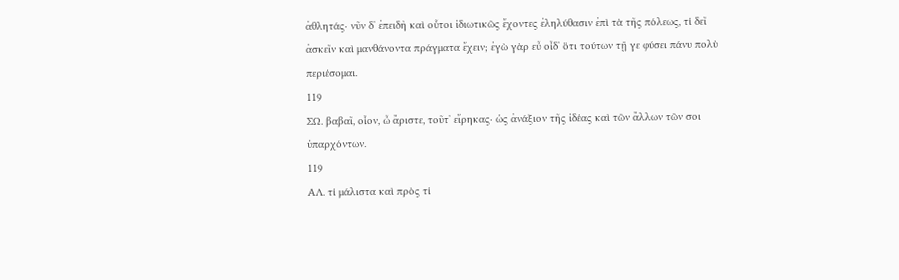ἀθλητάς· νῦν δʼ ἐπειδὴ καὶ οὗτοι ἰδιωτικῶς ἔχοντες ἐληλύθασιν ἐπὶ τὰ τῆς πόλεως, τί δεῖ ἀσκεῖν καὶ μανθάνοντα πράγματα ἔχειν; ἐγὼ γὰρ εὖ οἶδʼ ὅτι τούτων τῇ γε φύσει πάνυ πολὺ περιέσομαι.
119
ΣΩ. βαβαῖ, οἷον, ὦ ἄριστε, τοῦτʼ εἴρηκας· ὡς ἀνάξιον τῆς ἰδέας καὶ τῶν ἄλλων τῶν σοι ὑπαρχόντων.
119
ΑΛ. τί μάλιστα καὶ πρὸς τί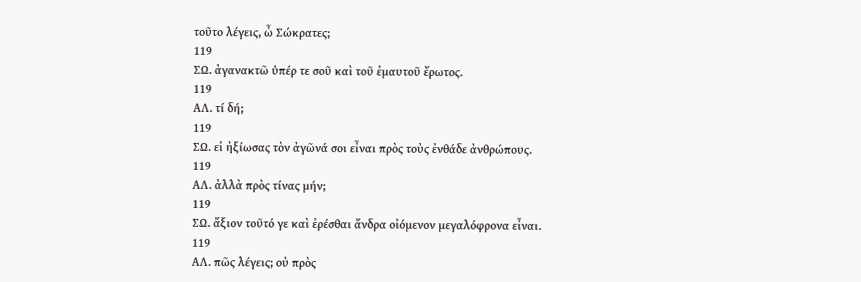τοῦτο λέγεις, ὦ Σώκρατες;
119
ΣΩ. ἀγανακτῶ ὑπέρ τε σοῦ καὶ τοῦ ἐμαυτοῦ ἔρωτος.
119
ΑΛ. τί δή;
119
ΣΩ. εἰ ἠξίωσας τὸν ἀγῶνά σοι εἶναι πρὸς τοὺς ἐνθάδε ἀνθρώπους.
119
ΑΛ. ἀλλὰ πρὸς τίνας μήν;
119
ΣΩ. ἄξιον τοῦτό γε καὶ ἐρέσθαι ἄνδρα οἰόμενον μεγαλόφρονα εἶναι.
119
ΑΛ. πῶς λέγεις; οὐ πρὸς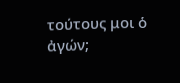τούτους μοι ὁ ἀγών;